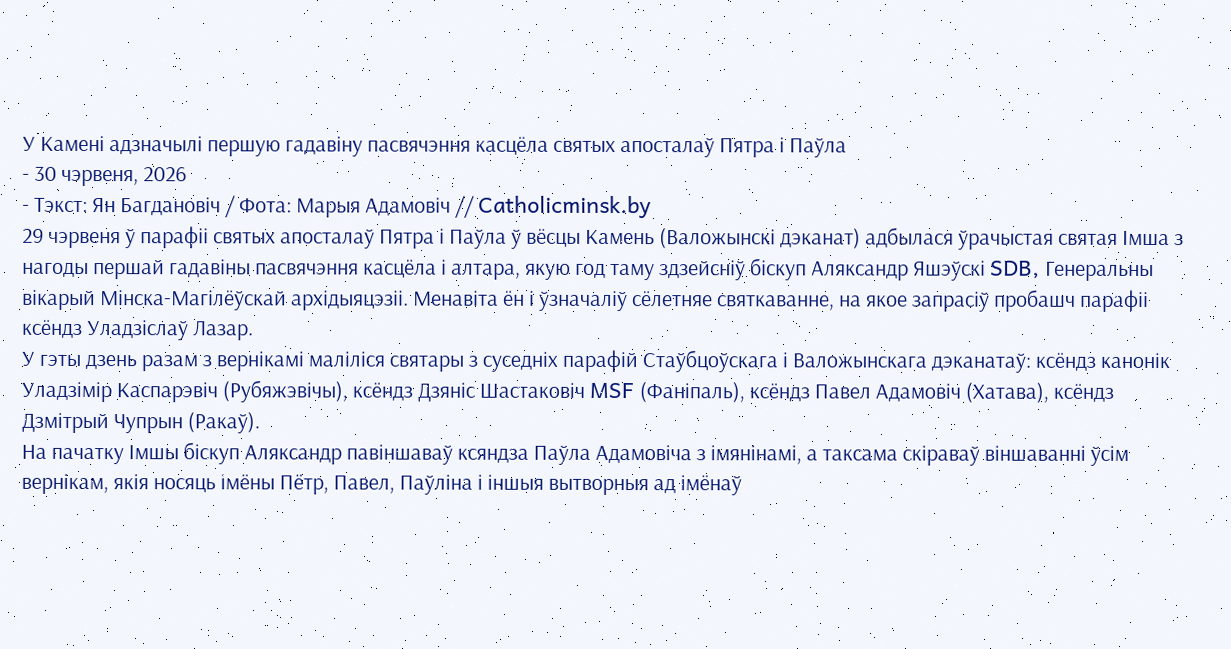У Камені адзначылі першую гадавіну пасвячэння касцёла святых апосталаў Пятра і Паўла
- 30 чэрвеня, 2026
- Тэкст: Ян Багдановіч / Фота: Марыя Адамовіч // Catholicminsk.by
29 чэрвеня ў парафіі святых апосталаў Пятра і Паўла ў вёсцы Камень (Валожынскі дэканат) адбылася ўрачыстая святая Імша з нагоды першай гадавіны пасвячэння касцёла і алтара, якую год таму здзейсніў біскуп Аляксандр Яшэўскі SDB, Генеральны вікарый Мінска‑Магілёўскай архідыяцэзіі. Менавіта ён і ўзначаліў сёлетняе святкаванне, на якое запрасіў пробашч парафіі ксёндз Уладзіслаў Лазар.
У гэты дзень разам з вернікамі маліліся святары з суседніх парафій Стаўбцоўскага і Валожынскага дэканатаў: ксёндз канонік Уладзімір Каспарэвіч (Рубяжэвічы), ксёндз Дзяніс Шастаковіч MSF (Фаніпаль), ксёндз Павел Адамовіч (Хатава), ксёндз Дзмітрый Чупрын (Ракаў).
На пачатку Імшы біскуп Аляксандр павіншаваў ксяндза Паўла Адамовіча з імянінамі, а таксама скіраваў віншаванні ўсім вернікам, якія носяць імёны Пётр, Павел, Паўліна і іншыя вытворныя ад імёнаў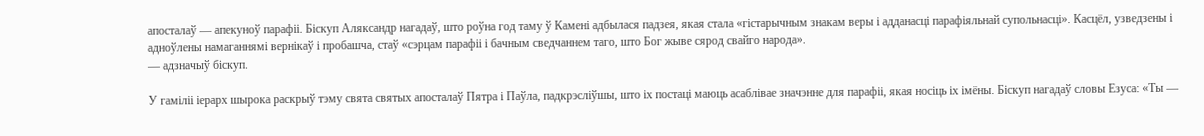апосталаў — апекуноў парафіі. Біскуп Аляксандр нагадаў, што роўна год таму ў Камені адбылася падзея, якая стала «гістарычным знакам веры і адданасці парафіяльнай супольнасці». Касцёл, узведзены і адноўлены намаганнямі вернікаў і пробашча, стаў «сэрцам парафіі і бачным сведчаннем таго, што Бог жыве сярод свайго народа».
— адзначыў біскуп.

У гаміліі іерарх шырока раскрыў тэму свята святых апосталаў Пятра і Паўла, падкрэсліўшы, што іх постаці маюць асаблівае значэнне для парафіі, якая носіць іх імёны. Біскуп нагадаў словы Езуса: «Ты —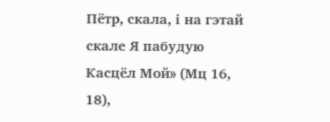Пётр, скала, і на гэтай скале Я пабудую Касцёл Мой» (Мц 16, 18),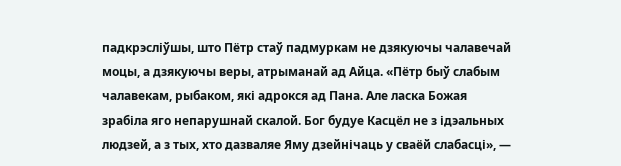падкрэсліўшы, што Пётр стаў падмуркам не дзякуючы чалавечай моцы, а дзякуючы веры, атрыманай ад Айца. «Пётр быў слабым чалавекам, рыбаком, які адрокся ад Пана. Але ласка Божая зрабіла яго непарушнай скалой. Бог будуе Касцёл не з ідэальных людзей, а з тых, хто дазваляе Яму дзейнічаць у сваёй слабасці», —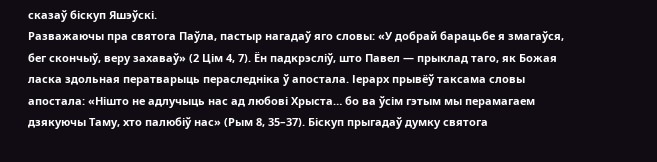сказаў біскуп Яшэўскі.
Разважаючы пра святога Паўла, пастыр нагадаў яго словы: «У добрай барацьбе я змагаўся, бег скончыў, веру захаваў» (2 Цім 4, 7). Ён падкрэсліў, што Павел — прыклад таго, як Божая ласка здольная ператварыць пераследніка ў апостала. Іерарх прывёў таксама словы апостала: «Нішто не адлучыць нас ад любові Хрыста… бо ва ўсім гэтым мы перамагаем дзякуючы Таму, хто палюбіў нас» (Рым 8, 35–37). Біскуп прыгадаў думку святога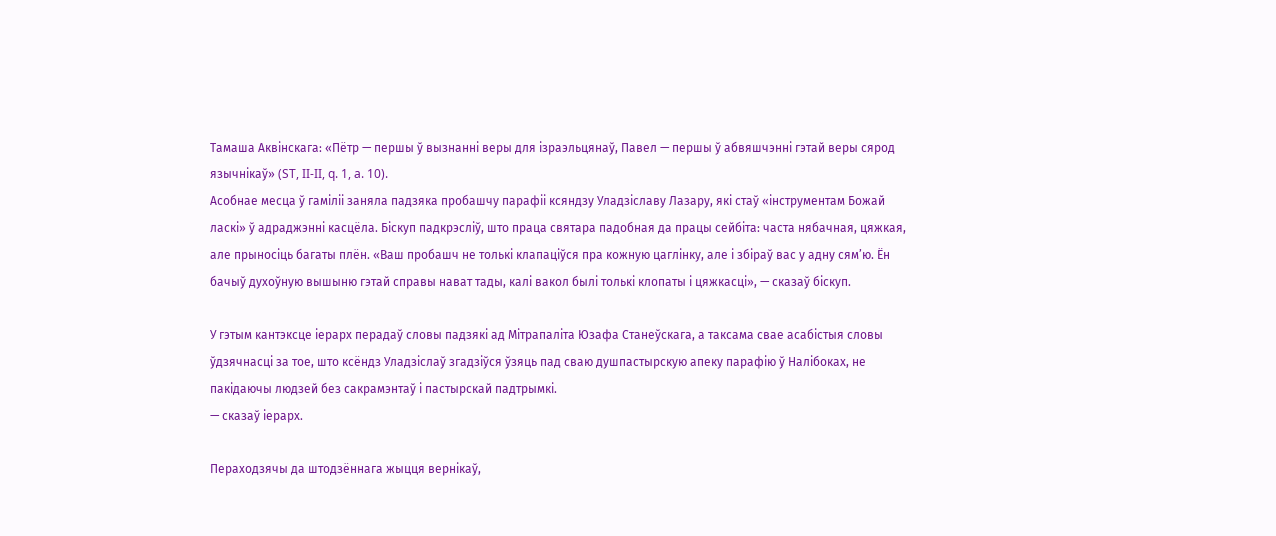Тамаша Аквінскага: «Пётр — першы ў вызнанні веры для ізраэльцянаў, Павел — першы ў абвяшчэнні гэтай веры сярод язычнікаў» (ST, II‑II, q. 1, a. 10).
Асобнае месца ў гаміліі заняла падзяка пробашчу парафіі ксяндзу Уладзіславу Лазару, які стаў «інструментам Божай ласкі» ў адраджэнні касцёла. Біскуп падкрэсліў, што праца святара падобная да працы сейбіта: часта нябачная, цяжкая, але прыносіць багаты плён. «Ваш пробашч не толькі клапаціўся пра кожную цаглінку, але і збіраў вас у адну сям’ю. Ён бачыў духоўную вышыню гэтай справы нават тады, калі вакол былі толькі клопаты і цяжкасці», — сказаў біскуп.

У гэтым кантэксце іерарх перадаў словы падзякі ад Мітрапаліта Юзафа Станеўскага, а таксама свае асабістыя словы ўдзячнасці за тое, што ксёндз Уладзіслаў згадзіўся ўзяць пад сваю душпастырскую апеку парафію ў Налібоках, не пакідаючы людзей без сакрамэнтаў і пастырскай падтрымкі.
— сказаў іерарх.

Пераходзячы да штодзённага жыцця вернікаў,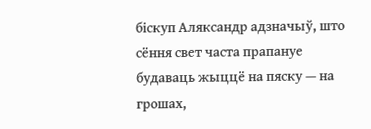біскуп Аляксандр адзначыў, што сёння свет часта прапануе будаваць жыццё на пяску — на грошах,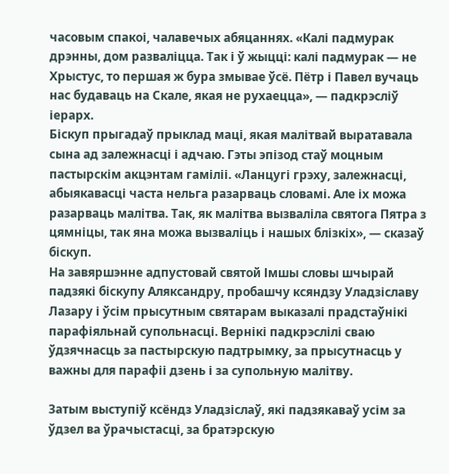часовым спакоі, чалавечых абяцаннях. «Калі падмурак дрэнны, дом разваліцца. Так і ў жыцці: калі падмурак — не Хрыстус, то першая ж бура змывае ўсё. Пётр і Павел вучаць нас будаваць на Скале, якая не рухаецца», — падкрэсліў іерарх.
Біскуп прыгадаў прыклад маці, якая малітвай выратавала сына ад залежнасці і адчаю. Гэты эпізод стаў моцным пастырскім акцэнтам гаміліі. «Ланцугі грэху, залежнасці, абыякавасці часта нельга разарваць словамі. Але іх можа разарваць малітва. Так, як малітва вызваліла святога Пятра з цямніцы, так яна можа вызваліць і нашых блізкіх», — сказаў біскуп.
На завяршэнне адпустовай святой Імшы словы шчырай падзякі біскупу Аляксандру, пробашчу ксяндзу Уладзіславу Лазару і ўсім прысутным святарам выказалі прадстаўнікі парафіяльнай супольнасці. Вернікі падкрэслілі сваю ўдзячнасць за пастырскую падтрымку, за прысутнасць у важны для парафіі дзень і за супольную малітву.

Затым выступіў ксёндз Уладзіслаў, які падзякаваў усім за ўдзел ва ўрачыстасці, за братэрскую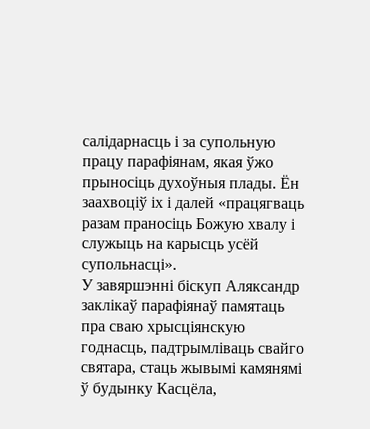салідарнасць і за супольную працу парафіянам, якая ўжо прыносіць духоўныя плады. Ён заахвоціў іх і далей «працягваць разам праносіць Божую хвалу і служыць на карысць усёй супольнасці».
У завяршэнні біскуп Аляксандр заклікаў парафіянаў памятаць пра сваю хрысціянскую годнасць, падтрымліваць свайго святара, стаць жывымі камянямі ў будынку Касцёла,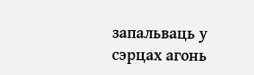запальваць у сэрцах агонь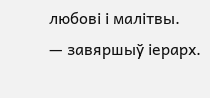любові і малітвы.
— завяршыў іерарх.